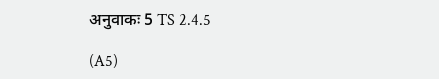अनुवाकः 5 TS 2.4.5

(A5)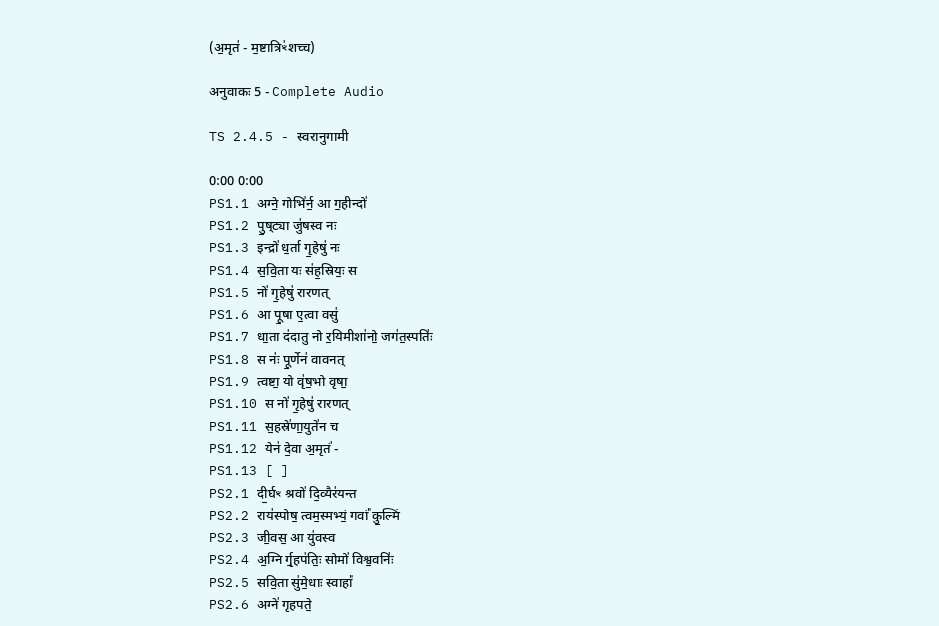(अ॒मृत॑ - म॒ष्टात्रिꣳ॑शच्च)

अनुवाकः 5 - Complete Audio

TS 2.4.5 - स्वरानुगामी

0:00 0:00
PS1.1 अग्ने॒ गोभि॑र्न॒ आ ग॒हीन्दो॑
PS1.2 पु॒ष्‌ट्या जु॑षस्व नः
PS1.3 इन्द्रो॑ ध॒र्ता गृ॒हेषु॑ नः
PS1.4 स॒वि॒ता यः स॑ह॒स्रियः॒ स
PS1.5 नो॑ गृ॒हेषु॑ रारणत्
PS1.6 आ पू॒षा ए॒त्वा वसु॑
PS1.7 धा॒ता द॑दातु नो र॒यिमीशा॑नो॒ जग॑त॒स्पतिः॑
PS1.8 स नः॑ पू॒र्णेन॑ वावनत्
PS1.9 त्वष्टा॒ यो वृ॑ष॒भो वृषा॒
PS1.10 स नो॑ गृ॒हेषु॑ रारणत्
PS1.11 स॒हस्रे॑णा॒युते॑न च
PS1.12 येन॑ दे॒वा अ॒मृतं॑ -
PS1.13 [ ]
PS2.1 दी॒र्घꣳ श्रवो॑ दि॒व्यैर॑यन्त
PS2.2 राय॑स्पोष॒ त्वम॒स्मभ्यं॒ गवां᳚ कु॒ल्मिं
PS2.3 जी॒वस॒ आ यु॑वस्व
PS2.4 अ॒ग्नि र्गृ॒हप॑तिः॒ सोमो॑ विश्व॒वनिः॑
PS2.5 सवि॒ता सु॑मे॒धाः स्वाहा᳚
PS2.6 अग्ने॑ गृहपते॒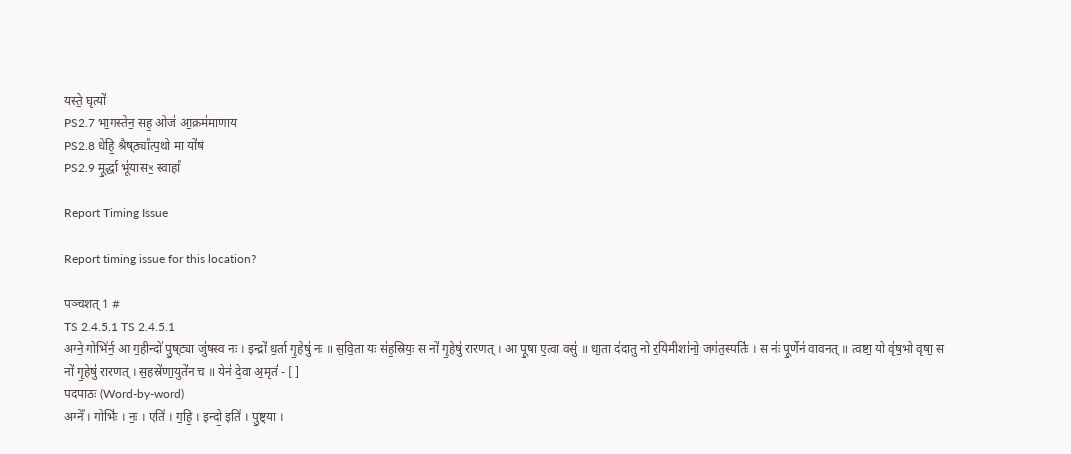यस्ते॒ घृत्यो॑
PS2.7 भा॒गस्तेन॒ सह॒ ओज॑ आ॒क्रम॑माणाय
PS2.8 धेहि॒ श्रैष्‌ठ्या᳚त्प॒थो मा यो॑षं
PS2.9 मू॒र्द्धा भू॑यासꣳ॒ स्वाहा᳚

Report Timing Issue

Report timing issue for this location?

पञ्चशत् 1 #
TS 2.4.5.1 TS 2.4.5.1
अग्ने॒ गोभि॑र्न॒ आ ग॒हीन्दो॑ पु॒ष्‌ट्या जु॑षस्व नः । इन्द्रो॑ ध॒र्ता गृ॒हेषु॑ नः ॥ स॒वि॒ता यः स॑ह॒स्रियः॒ स नो॑ गृ॒हेषु॑ रारणत् । आ पू॒षा ए॒त्वा वसु॑ ॥ धा॒ता द॑दातु नो र॒यिमीशा॑नो॒ जग॑त॒स्पतिः॑ । स नः॑ पू॒र्णेन॑ वावनत् ॥ त्वष्टा॒ यो वृ॑ष॒भो वृषा॒ स नो॑ गृ॒हेषु॑ रारणत् । स॒हस्रे॑णा॒युते॑न च ॥ येन॑ दे॒वा अ॒मृतं॑ - [ ]
पदपाठः (Word-by-word)
अग्ने᳚ । गोभिः॑ । नः॒ । एति॑ । ग॒हि॒ । इन्दो॒ इति॑ । पु॒ष्ट्या ।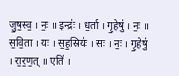जु॒ष॒स्व॒ । नः॒ ॥ इन्द्रः॑ । ध॒र्ता । गृ॒हेषु॑ । नः॒ ॥ स॒वि॒ता । यः । स॒ह॒स्रियः॑ । सः । नः॒ । गृ॒हेषु॑ । रा॒र॒ण॒त् ॥ एति॑ ।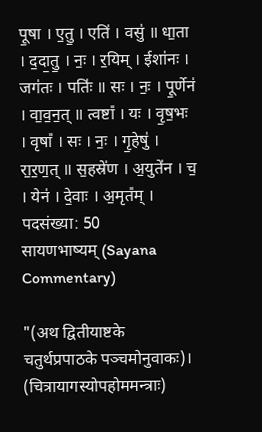पू॒षा । ए॒तु॒ । एति॑ । वसु॑ ॥ धा॒ता । द॒दा॒तु॒ । नः॒ । र॒यिम् । ईशा॑नः । जग॑तः । पतिः॑ ॥ सः । नः॒ । पू॒र्णेन॑ । वा॒व॒न॒त् ॥ त्वष्टा᳚ । यः । वृ॒ष॒भः । वृषा᳚ । सः । नः॒ । गृ॒हेषु॑ । रा॒र॒ण॒त् ॥ स॒हस्रे॑ण । अ॒युते॑न । च॒ । येन॑ । दे॒वाः । अ॒मृत᳚म् ।
पदसंख्या: 50
सायणभाष्यम् (Sayana Commentary)

"(अथ द्वितीयाष्टके चतुर्थप्रपाठके पञ्चमोनुवाकः)। (चित्रायागस्योपहोममन्त्राः)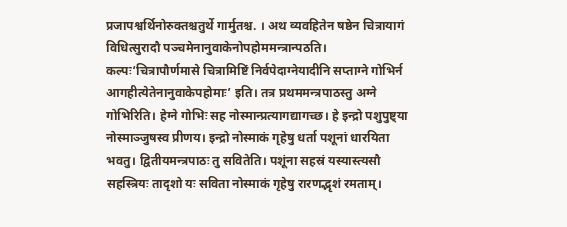प्रजापश्वर्थिनोरुक्तश्चतुर्थे गार्मुतश्च. । अथ व्यवहितेन षष्ठेन चित्रायागं विधित्सुरादौ पञ्चमेनानुवाकेनोपहोममन्त्रान्पठति। कल्पः‘चित्रापौर्णमासे चित्रामिष्टिं निर्वपेदाग्नेयादीनि सप्ताग्ने गोभिर्न आगहीत्येतेनानुवाकेपहोमाः’ इति। तत्र प्रथममन्त्रपाठस्तु अग्ने गोभिरिति। हेग्ने गोभिः सह नोस्मान्प्रत्यागद्यागच्छ। हे इन्द्रो पशुपुष्ट्या नोस्माञ्जुषस्व प्रीणय। इन्द्रो नोस्माकं गृहेषु धर्ता पशूनां धारयिता भवतु। द्वितीयमन्त्रपाठः तु सवितेति। पशूंना सहस्रं यस्यास्त्यसौ सहस्त्रियः तादृशो यः सविता नोस्माकं गृहेषु रारणद्भृशं रमताम्।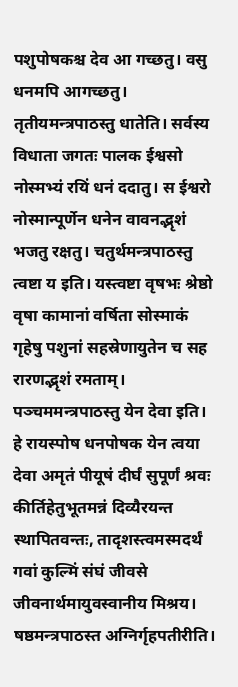पशुपोषकश्च देव आ गच्छतु। वसु धनमपि आगच्छतु। तृतीयमन्त्रपाठस्तु धातेति। सर्वस्य विधाता जगतः पालक ईश्वसो नोस्मभ्यं रयिं धनं ददातु। स ईश्वरो नोस्मान्पूर्णेन धनेन वावनद्भृशं भजतु रक्षतु। चतुर्थमन्त्रपाठस्तु त्वष्टा य इति। यस्त्वष्टा वृषभः श्रेष्ठो वृषा कामानां वर्षिता सोस्माकं गृहेषु पशुनां सहस्रेणायुतेन च सह रारणद्भृशं रमताम्। पञ्चममन्त्रपाठस्तु येन देवा इति। हे रायस्पोष धनपोषक येन त्वया देवा अमृतं पीयूषं दीर्घं सुपूर्णं श्रवः कीर्तिहेतुभूतमन्नं दिव्यैरयन्त स्थापितवन्तः, तादृशस्त्वमस्मदर्थं गवां कुल्मिं संघं जीवसे जीवनार्थमायुवस्वानीय मिश्रय। षष्ठमन्त्रपाठस्त अग्निर्गृहपतीरीति।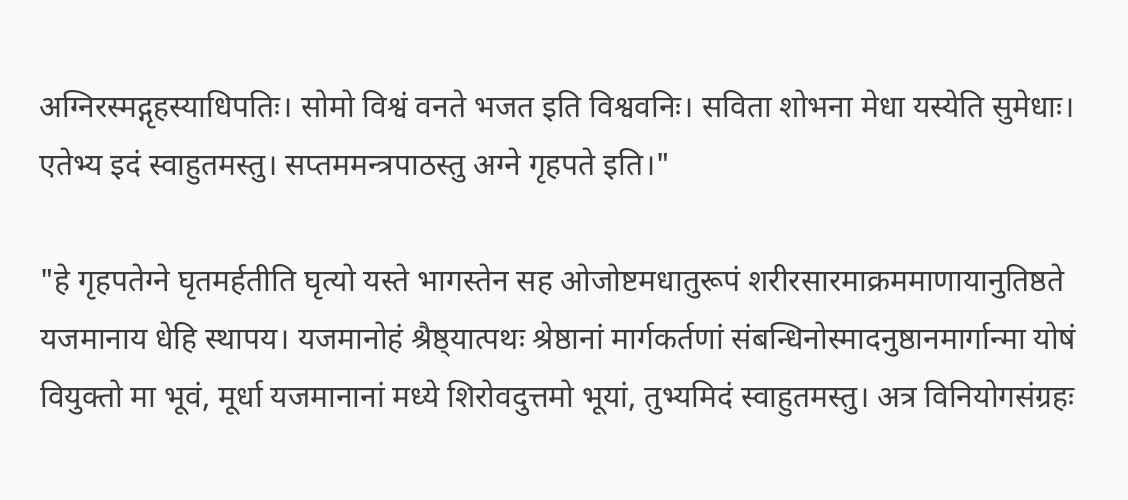अग्निरस्मद्गृहस्याधिपतिः। सोमो विश्वं वनते भजत इति विश्ववनिः। सविता शोभना मेधा यस्येति सुमेधाः। एतेभ्य इदं स्वाहुतमस्तु। सप्तममन्त्रपाठस्तु अग्ने गृहपते इति।"

"हे गृहपतेग्ने घृतमर्हतीति घृत्यो यस्ते भागस्तेन सह ओजोष्टमधातुरूपं शरीरसारमाक्रममाणायानुतिष्ठते यजमानाय धेहि स्थापय। यजमानोहं श्रैष्ठ्यात्पथः श्रेष्ठानां मार्गकर्तणां संबन्धिनोस्मादनुष्ठानमार्गान्मा योषं वियुक्तो मा भूवं, मूर्धा यजमानानां मध्ये शिरोवदुत्तमो भूयां, तुभ्यमिदं स्वाहुतमस्तु। अत्र विनियोगसंग्रहः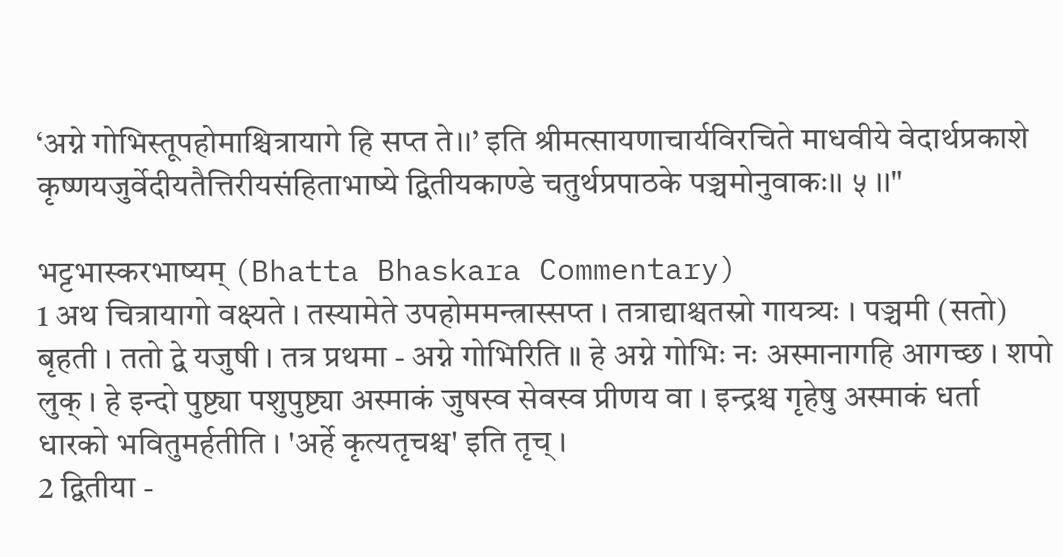‘अग्ने गोभिस्तूपहोमाश्चित्रायागे हि सप्त ते।।’ इति श्रीमत्सायणाचार्यविरचिते माधवीये वेदार्थप्रकाशे कृष्णयजुर्वेदीयतैत्तिरीयसंहिताभाष्ये द्वितीयकाण्डे चतुर्थप्रपाठके पञ्चमोनुवाकः।। ५ ।।"

भट्टभास्करभाष्यम् (Bhatta Bhaskara Commentary)
1 अथ चित्रायागो वक्ष्यते । तस्यामेते उपहोममन्त्रास्सप्त । तत्राद्याश्चतस्रो गायत्र्यः । पञ्चमी (सतो) बृहती । ततो द्वे यजुषी । तत्र प्रथमा - अग्ने गोभिरिति ॥ हे अग्ने गोभिः नः अस्मानागहि आगच्छ । शपो लुक् । हे इन्दो पुष्ट्या पशुपुष्ट्या अस्माकं जुषस्व सेवस्व प्रीणय वा । इन्द्रश्च गृहेषु अस्माकं धर्ता धारको भवितुमर्हतीति । 'अर्हे कृत्यतृचश्च' इति तृच् ।
2 द्वितीया -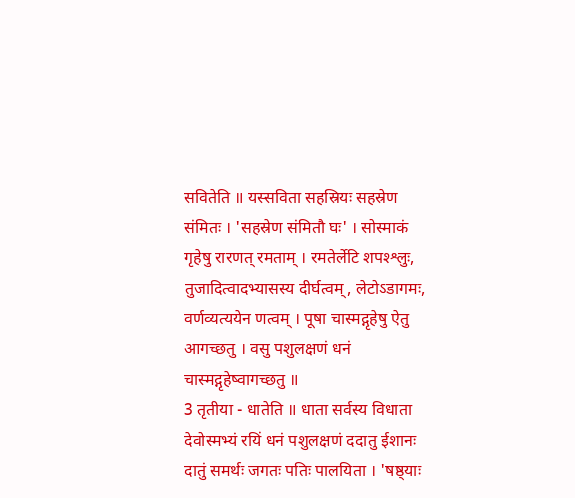सवितेति ॥ यस्सविता सहस्रियः सहस्रेण संमितः । 'सहस्रेण संमितौ घः' । सोस्माकं गृहेषु रारणत् रमताम् । रमतेर्लेटि शपश्श्लुः, तुजादित्वादभ्यासस्य दीर्घत्वम्, लेटोऽडागमः, वर्णव्यत्ययेन णत्वम् । पूषा चास्मद्गृहेषु ऐतु आगच्छतु । वसु पशुलक्षणं धनं चास्मद्गृहेष्वागच्छतु ॥
3 तृतीया - धातेति ॥ धाता सर्वस्य विधाता देवोस्मभ्यं रयिं धनं पशुलक्षणं ददातु ईशानः दातुं समर्थः जगतः पतिः पालयिता । 'षष्ठ्याः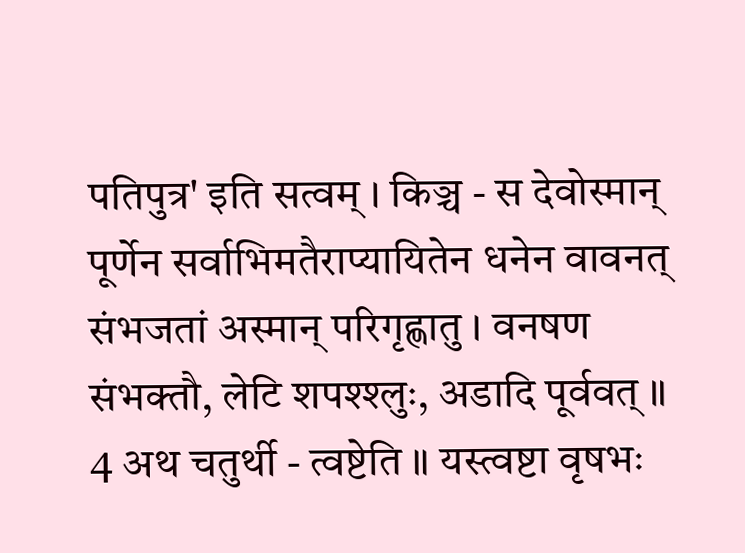पतिपुत्र' इति सत्वम् । किञ्च - स देवोस्मान् पूर्णेन सर्वाभिमतैराप्यायितेन धनेन वावनत् संभजतां अस्मान् परिगृह्णातु । वनषण संभक्तौ, लेटि शपश्श्लुः, अडादि पूर्ववत् ॥
4 अथ चतुर्थी - त्वष्टेति ॥ यस्त्वष्टा वृषभः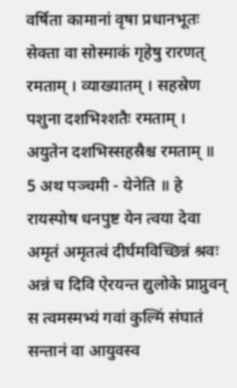वर्षिता कामानां वृषा प्रधानभूतः सेक्ता वा सोस्माकं गृहेषु रारणत् रमताम् । व्याख्यातम् । सहस्रेण पशुना दशभिश्शतैः रमताम् । अयुतेन दशभिस्सहस्रैश्च रमताम् ॥
5 अथ पञ्चमी - येनेति ॥ हे रायस्पोष धनपुष्ट येन त्वया देवा अमृतं अमृतत्वं दीर्घमविच्छिन्नं श्रवः अन्नं च दिवि ऐरयन्त द्युलोके प्राप्नुवन् स त्वमस्मभ्यं गवां कुल्मिं संघातं सन्तानं वा आयुवस्व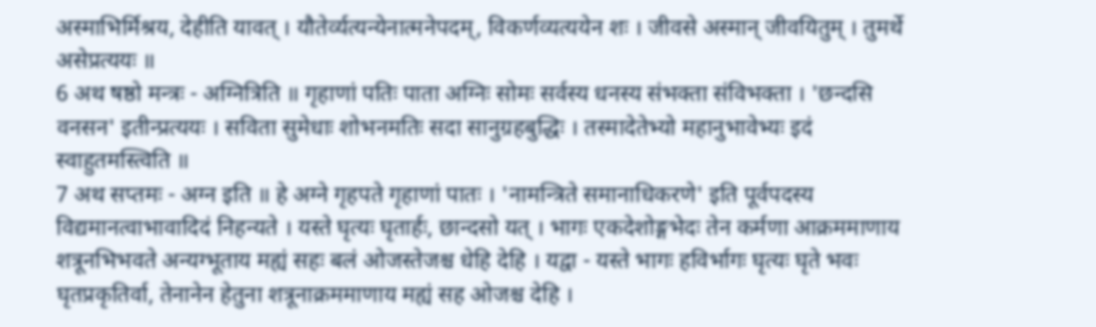अस्माभिर्मिश्रय, देहीति यावत् । यौतेर्व्यत्यन्येनात्मनेपदम्, विकर्णव्यत्ययेन शः । जीवसे अस्मान् जीवयितुम् । तुमर्थे असेप्रत्ययः ॥
6 अथ षष्ठो मन्त्रः - अग्नित्रिति ॥ गृहाणां पतिः पाता अग्निः सोमः सर्वस्य धनस्य संभक्ता संविभक्ता । 'छन्दसि वनसन' इतीन्प्रत्ययः । सविता सुमेधाः शोभनमतिः सदा सानुग्रहबुद्धिः । तस्मादेतेभ्यो महानुभावेभ्यः इदं स्वाहुतमस्त्विति ॥
7 अथ सप्तमः - अग्न इति ॥ हे अग्ने गृहपते गृहाणां पातः । 'नामन्त्रिते समानाधिकरणे' इति पूर्वपदस्य विद्यमानत्वाभावादिदं निहन्यते । यस्ते घृत्यः घृतार्हः, छान्दसो यत् । भागः एकदेशोङ्गभेदः तेन कर्मणा आक्रममाणाय शत्रूनभिभवते अन्यग्भूताय मह्यं सहः बलं ओजस्तेजश्च धेहि देहि । यद्वा - यस्ते भागः हविर्भागः घृत्यः घृते भवः घृतप्रकृतिर्वा, तेनानेन हेतुना शत्रूनाक्रममाणाय मह्यं सह ओजश्च देहि ।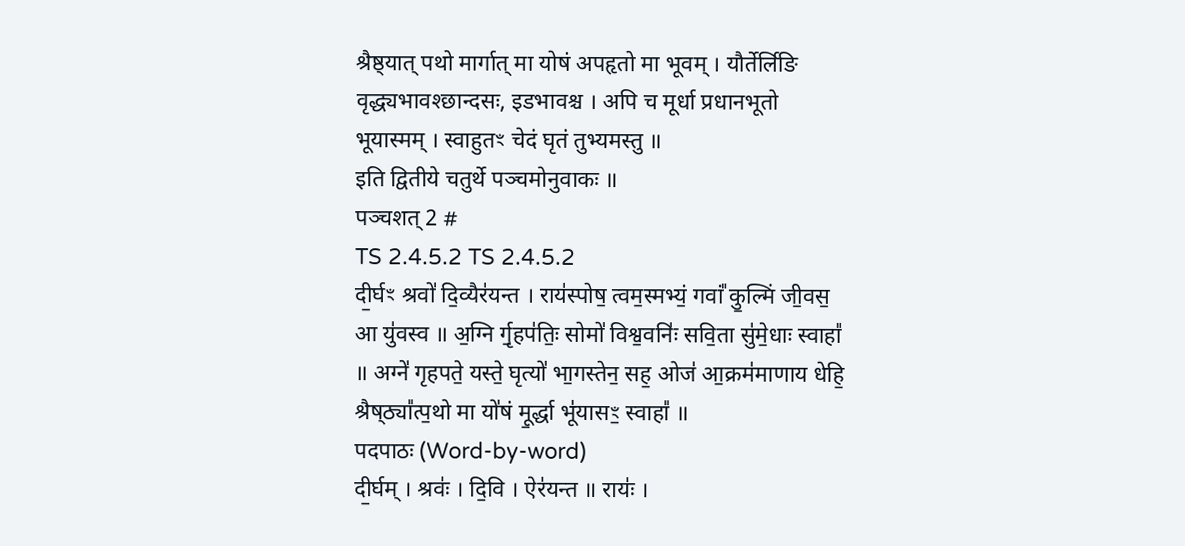श्रैष्ठ्यात् पथो मार्गात् मा योषं अपहृतो मा भूवम् । यौर्तेर्लिङि वृद्ध्यभावश्छान्दसः, इडभावश्च । अपि च मूर्धा प्रधानभूतो भूयास्मम् । स्वाहुतꣳ चेदं घृतं तुभ्यमस्तु ॥
इति द्वितीये चतुर्थे पञ्चमोनुवाकः ॥
पञ्चशत् 2 #
TS 2.4.5.2 TS 2.4.5.2
दी॒र्घꣳ श्रवो॑ दि॒व्यैर॑यन्त । राय॑स्पोष॒ त्वम॒स्मभ्यं॒ गवां᳚ कु॒ल्मिं जी॒वस॒ आ यु॑वस्व ॥ अ॒ग्नि र्गृ॒हप॑तिः॒ सोमो॑ विश्व॒वनिः॑ सवि॒ता सु॑मे॒धाः स्वाहा᳚ ॥ अग्ने॑ गृहपते॒ यस्ते॒ घृत्यो॑ भा॒गस्तेन॒ सह॒ ओज॑ आ॒क्रम॑माणाय धेहि॒ श्रैष्‌ठ्या᳚त्प॒थो मा यो॑षं मू॒र्द्धा भू॑यासꣳ॒ स्वाहा᳚ ॥
पदपाठः (Word-by-word)
दी॒र्घम् । श्रवः॑ । दि॒वि । ऐर॑यन्त ॥ रायः॑ ।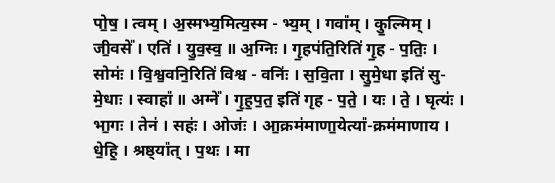पो॒ष॒ । त्वम् । अ॒स्मभ्य॒मित्य॒स्म - भ्य॒म् । गवा᳚म् । कु॒ल्मिम् । जी॒वसे᳚ । एति॑ । यु॒व॒स्व॒ ॥ अ॒ग्निः । गृ॒हप॑ति॒रिति॑ गृ॒ह - प॒तिः॒ । सोमः॑ । वि॒श्व॒वनि॒रिति॑ विश्व - वनिः॑ । स॒वि॒ता । सु॒मे॒धा इति॑ सु-मे॒धाः । स्वाहा᳚ ॥ अग्ने᳚ । गृ॒ह॒प॒त॒ इति॑ गृह - प॒ते॒ । यः । ते॒ । घृत्यः॑ । भा॒गः । तेन॑ । सहः॑ । ओजः॑ । आ॒क्रम॑माणा॒येत्या᳚-क्रम॑माणाय । धे॒हि॒ । श्रष्ठ्या᳚त् । प॒थः । मा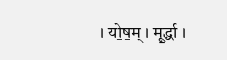। यो॒ष॒म् । मू॒र्द्धा ।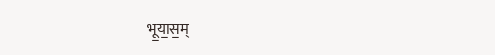भू॒या॒स॒म्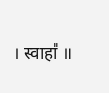। स्वाहा᳚ ॥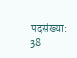पदसंख्या: 38